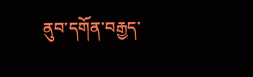ནུབ་དགོན་བརྒྱད་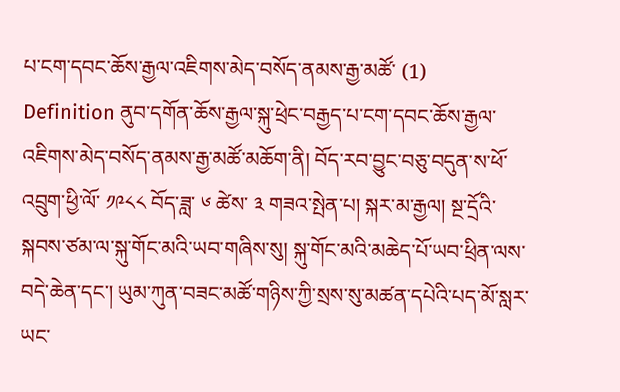པ་ངག་དབང་ཆོས་རྒྱལ་འཇིགས་མེད་བསོད་ནམས་རྒྱ་མཚོ་ (1)
Definition ནུབ་དགོན་ཆོས་རྒྱལ་སྐུ་ཕྲེང་བརྒྱད་པ་ངག་དབང་ཆོས་རྒྱལ་འཇིགས་མེད་བསོད་ནམས་རྒྱ་མཚོ་མཆོག་ནི། བོད་རབ་བྱུང་བཅུ་བདུན་ས་ཕོ་འབྲུག་ཕྱི་ལོ་ ༡༩༨༨ བོད་ཟླ་ ༦ ཚེས་ ༣ གཟའ་སྤེན་པ། སྐར་མ་རྒྱལ། སྔ་དྲོའི་སྐབས་ཙམ་ལ་སྐུ་གོང་མའི་ཡབ་གཞིས་སུ། སྐུ་གོང་མའི་མཆེད་པོ་ཡབ་ཕྲིན་ལས་བདེ་ཆེན་དང་། ཡུམ་ཀུན་བཟང་མཚོ་གཉིས་ཀྱི་སྲས་སུ་མཚན་དཔེའི་པད་མོ་སླར་ཡང་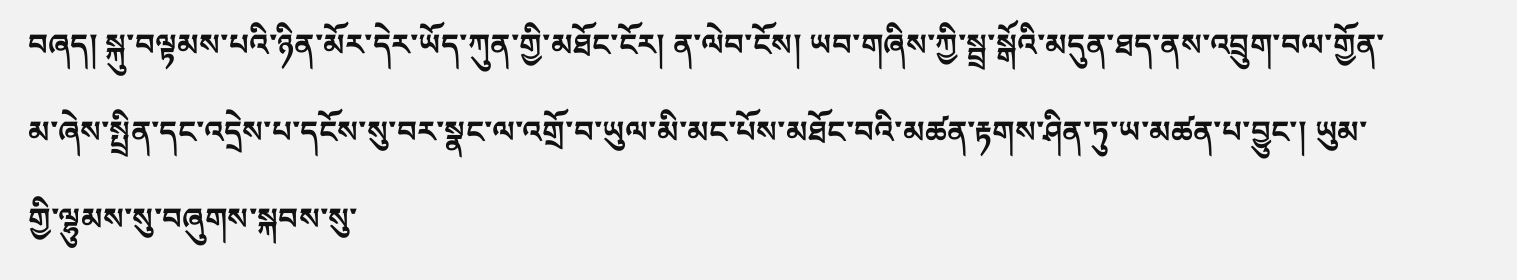བཞད། སྐུ་བལྟམས་པའི་ཉིན་མོར་དེར་ཡོད་ཀུན་གྱི་མཐོང་ངོར། ན་ལེབ་ངོས། ཡབ་གཞིས་ཀྱི་སྦྲ་སྒོའི་མདུན་ཐད་ནས་འབྲུག་བལ་གྱོན་མ་ཞེས་སྤྲིན་དང་འདྲེས་པ་དངོས་སུ་བར་སྣང་ལ་འགྲོ་བ་ཡུལ་མི་མང་པོས་མཐོང་བའི་མཚན་རྟགས་ཤིན་ཏུ་ཡ་མཚན་པ་བྱུང་། ཡུམ་གྱི་ལྷུམས་སུ་བཞུགས་སྐབས་སུ་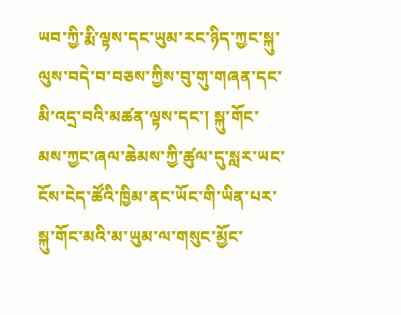ཡབ་ཀྱི་རྨི་ལྟས་དང་ཡུམ་རང་ཉིད་ཀྱང་སྐུ་ལུས་བདེ་བ་བཅས་ཀྱིས་བུ་གུ་གཞན་དང་མི་འདྲ་བའི་མཚན་ལྟས་དང་། སྐུ་གོང་མས་ཀྱང་ཞལ་ཆེམས་ཀྱི་ཚུལ་དུ་སླར་ཡང་ངོས་ངེད་ཚོའི་ཁྱིམ་ནང་ཡོང་གི་ཡིན་པར་སྐུ་གོང་མའི་མ་ཡུམ་ལ་གསུང་མྱོང་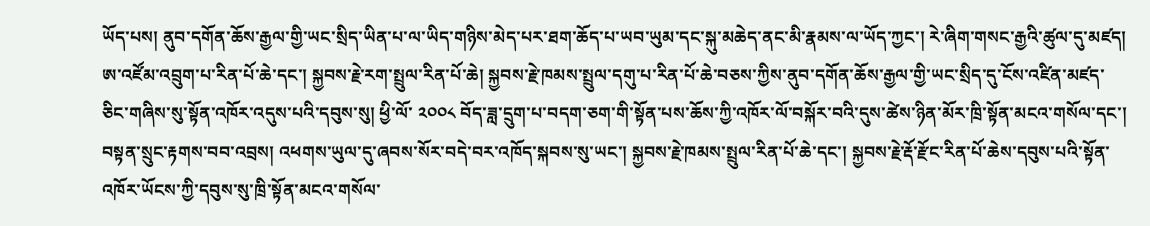ཡོད་པས། ནུབ་དགོན་ཆོས་རྒྱལ་གྱི་ཡང་སྲིད་ཡིན་པ་ལ་ཡིད་གཉིས་མེད་པར་ཐག་ཆོད་པ་ཡབ་ཡུམ་དང་སྐུ་མཆེད་ནང་མི་རྣམས་ལ་ཡོད་ཀྱང་། རེ་ཞིག་གསང་རྒྱའི་ཚུལ་དུ་མཛད། ཨ་འཛོམ་འབྲུག་པ་རིན་པོ་ཆེ་དང་། སྐྱབས་རྗེ་རག་སྤྲུལ་རིན་པོ་ཆེ། སྐྱབས་རྗེ་ཁམས་སྤྲུལ་དགུ་པ་རིན་པོ་ཆེ་བཅས་ཀྱིས་ནུབ་དགོན་ཆོས་རྒྱལ་གྱི་ཡང་སྲིད་དུ་ངོས་འཛིན་མཛད་ཅིང་གཞིས་སུ་སྟོན་འཁོར་འདུས་པའི་དབུས་སུ། ཕྱི་ལོ་ ༢༠༠༨ བོད་ཟླ་དྲུག་པ་བདག་ཅག་གི་སྟོན་པས་ཆོས་ཀྱི་འཁོར་ལོ་བསྐོར་བའི་དུས་ཚེས་ཉིན་མོར་ཁྲི་སྟོན་མངའ་གསོལ་དང་། བསྟན་སྲུང་རྟགས་བབ་འབྲས། འཕགས་ཡུལ་དུ་ཞབས་སོར་བདེ་བར་འཁོད་སྐབས་སུ་ཡང་། སྐྱབས་རྗེ་ཁམས་སྤྲུལ་རིན་པོ་ཆེ་དང་། སྐྱབས་རྗེ་རྡོ་རྫོང་རིན་པོ་ཆེས་དབུས་པའི་སྟོན་འཁོར་ཡོངས་ཀྱི་དབུས་སུ་ཁྲི་སྟོན་མངའ་གསོལ་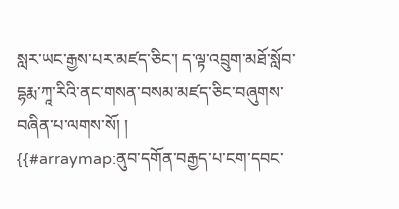སླར་ཡང་རྒྱས་པར་མཛད་ཅིང་། ད་ལྟ་འབྲུག་མཐོ་སློབ་དྷརྨ་ཀཱ་རིའི་ནང་གསན་བསམ་མཛད་ཅིང་བཞུགས་བཞིན་པ་ལགས་སོ། །
{{#arraymap:ནུབ་དགོན་བརྒྱད་པ་ངག་དབང་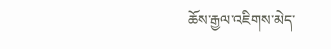ཆོས་རྒྱལ་འཇིགས་མེད་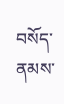བསོད་ནམས་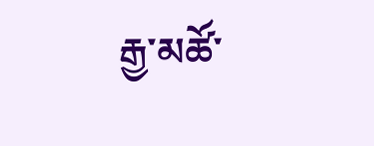རྒྱ་མཚོ་